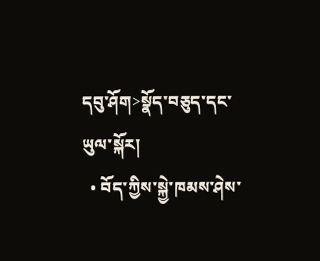དབུ་ཤོག>སྣོད་བཅུད་དང་ཡུལ་སྐོར།
  • བོད་ཀྱིས་སྐྱེ་ཁམས་ཤེས་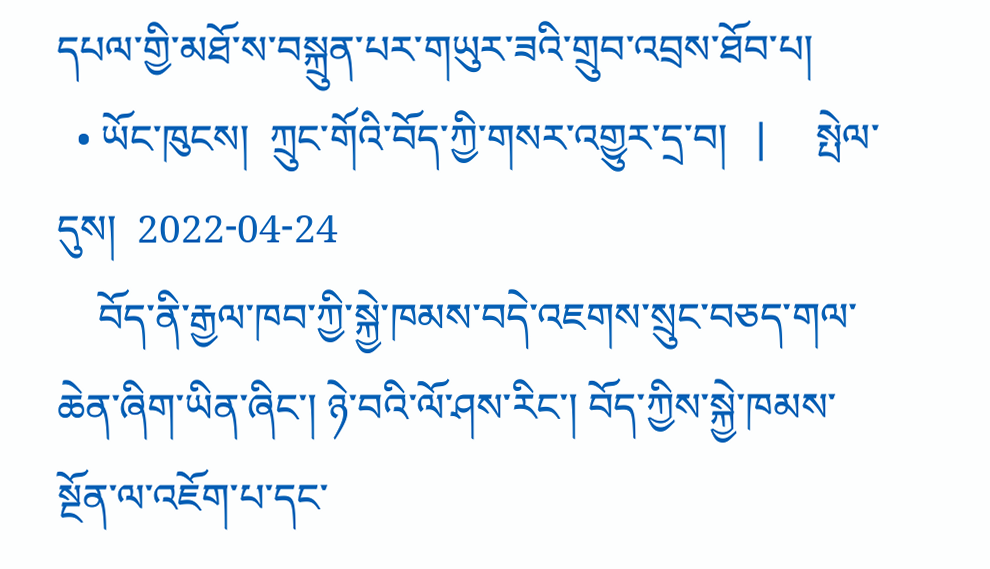དཔལ་གྱི་མཐོ་ས་བསྐྲུན་པར་གཡུར་ཟའི་གྲུབ་འབྲས་ཐོབ་པ།
  • ཡོང་ཁུངས།  ཀྲུང་གོའི་བོད་ཀྱི་གསར་འགྱུར་དྲ་བ།   |     སྤེལ་དུས།  2022-04-24
    བོད་ནི་རྒྱལ་ཁབ་ཀྱི་སྐྱེ་ཁམས་བདེ་འཇགས་སྲུང་བཅད་གལ་ཆེན་ཞིག་ཡིན་ཞིང་། ཉེ་བའི་ལོ་ཤས་རིང་། བོད་ཀྱིས་སྐྱེ་ཁམས་སྔོན་ལ་འཇོག་པ་དང་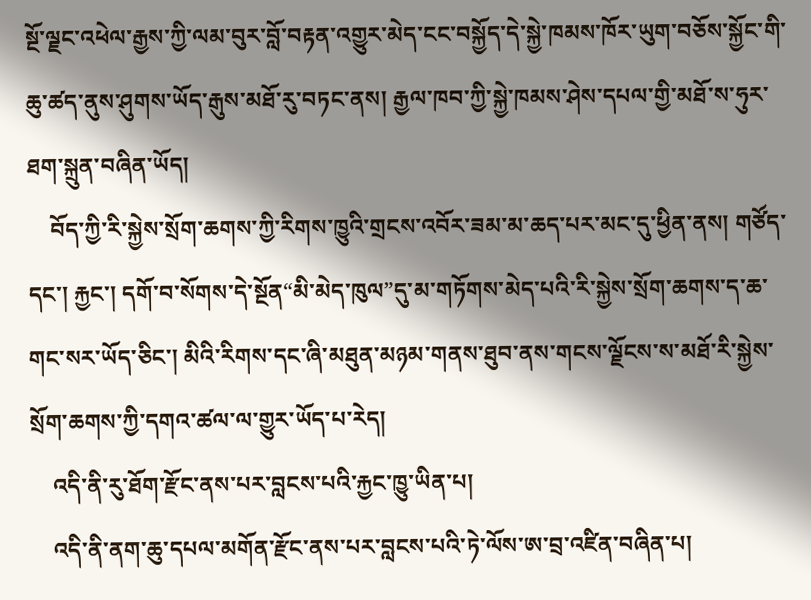སྔོ་ལྗང་འཕེལ་རྒྱས་ཀྱི་ལམ་བུར་བློ་བརྟན་འགྱུར་མེད་ངང་བསྐྱོད་དེ་སྐྱེ་ཁམས་ཁོར་ཡུག་བཅོས་སྐྱོང་གི་ཆུ་ཚད་ནུས་ཤུགས་ཡོད་རྒུས་མཐོ་རུ་བཏང་ནས། རྒྱལ་ཁབ་ཀྱི་སྐྱེ་ཁམས་ཤེས་དཔལ་གྱི་མཐོ་ས་ཧུར་ཐག་སྐྲུན་བཞིན་ཡོད།
    བོད་ཀྱི་རི་སྐྱེས་སྲོག་ཆགས་ཀྱི་རིགས་ཁྱུའི་གྲངས་འབོར་ཟམ་མ་ཆད་པར་མང་དུ་ཕྱིན་ནས། གཙོད་དང་། རྐྱང་། དགོ་བ་སོགས་དེ་སྔོན“མི་མེད་ཁུལ”དུ་མ་གཏོགས་མེད་པའི་རི་སྐྱེས་སྲོག་ཆགས་ད་ཆ་གང་སར་ཡོད་ཅིང་། མིའི་རིགས་དང་ཞི་མཐུན་མཉམ་གནས་ཐུབ་ནས་གངས་ལྗོངས་ས་མཐོ་རི་སྐྱེས་སྲོག་ཆགས་ཀྱི་དགའ་ཚལ་ལ་གྱུར་ཡོད་པ་རེད།
    འདི་ནི་རུ་ཐོག་རྫོང་ནས་པར་བླངས་པའི་རྐྱང་ཁྱུ་ཡིན་པ།
    འདི་ནི་ནག་ཆུ་དཔལ་མགོན་རྫོང་ནས་པར་བླངས་པའི་ཏེ་ལོས་ཨ་བྲ་འཛིན་བཞིན་པ།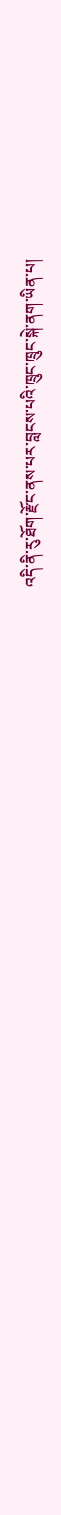འདི་ནི་རུ་ཐོག་རྫོང་ནས་པར་བླངས་པའི་ཁྲུང་ཁྲུང་སྐེ་ནག་ཡིན་པ།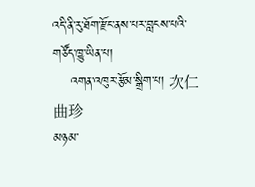འདི་ནི་རུ་ཐོག་རྫོང་ནས་པར་བླངས་པའི་གཙོད་ཁྱུ་ཡིན་པ།
    འགན་འཁུར་རྩོམ་སྒྲིག་པ། 次仁曲珍
མཉམ་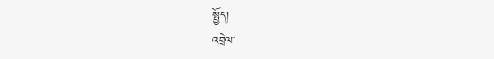སྤྱོད།
འབྲེལ་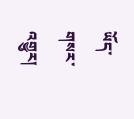ཡོད་གསར་འགྱུར།